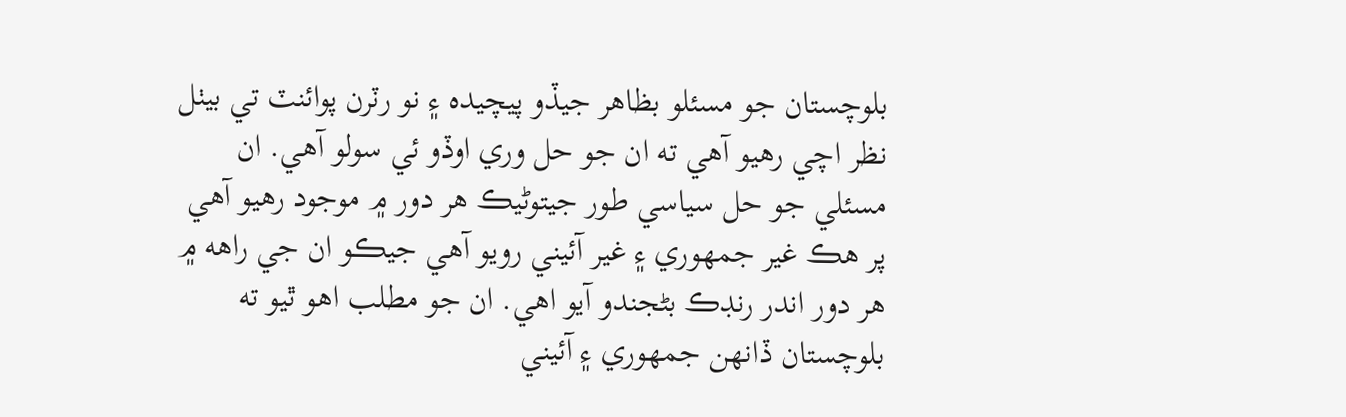بلوچستان جو مسئلو بظاهر جيڏو پيچيده ۽ نو رٽرن پوائنٽ تي بيٺل نظر اچي رهيو آهي ته ان جو حل وري اوڏو ئي سولو آهي. ان مسئلي جو حل سياسي طور جيتوڻيڪ هر دور ۾ موجود رهيو آهي پر هڪ غير جمهوري ۽ غير آئيني رويو آهي جيڪو ان جي راهه ۾ هر دور اندر رنڊڪ بڻجندو آيو اهي. ان جو مطلب اهو ٿيو ته بلوچستان ڏانهن جمهوري ۽ آئيني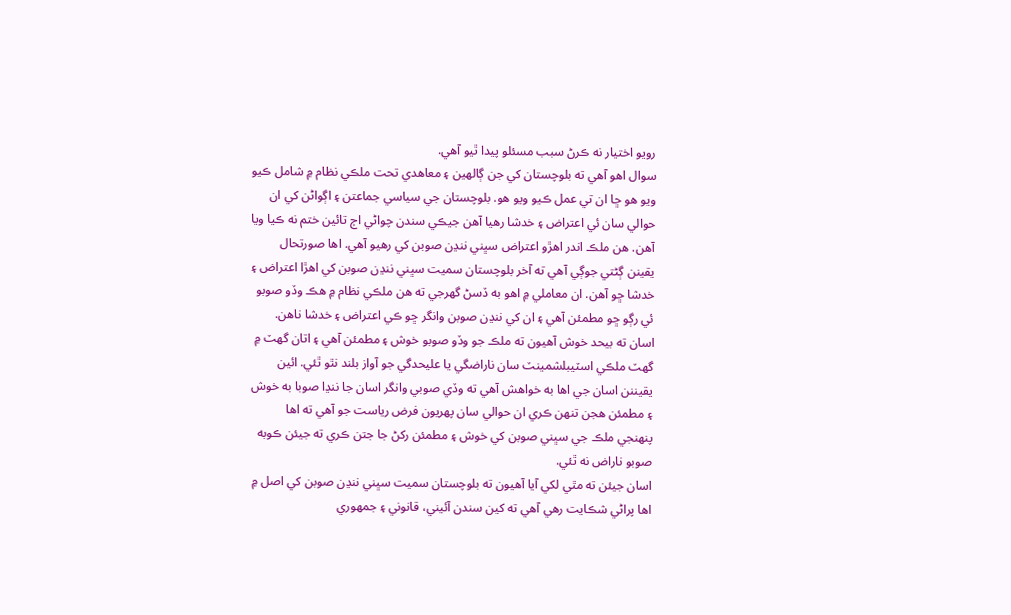رويو اختيار نه ڪرڻ سبب مسئلو پيدا ٿيو آهي.
سوال اهو آهي ته بلوچستان کي جن ڳالهين ۽ معاهدي تحت ملڪي نظام ۾ شامل ڪيو ويو هو ڇا ان تي عمل ڪيو ويو هو. بلوچستان جي سياسي جماعتن ۽ اڳواڻن کي ان حوالي سان ئي اعتراض ۽ خدشا رهيا آهن جيڪي سندن چواڻي اڄ تائين ختم نه ڪيا ويا آهن. هن ملڪ اندر اهڙو اعتراض سڀني ننڍن صوبن کي رهيو آهي. اها صورتحال يقينن ڳڻتي جوڳي آهي ته آخر بلوچستان سميت سڀني ننڍن صوبن کي اهڙا اعتراض ۽ خدشا ڇو آهن. ان معاملي ۾ اهو به ڏسڻ گهرجي ته هن ملڪي نظام ۾ هڪ وڏو صوبو ئي رڳو ڇو مطمئن آهي ۽ ان کي ننڍن صوبن وانگر ڇو ڪي اعتراض ۽ خدشا ناهن. اسان ته بيحد خوش آهيون ته ملڪ جو وڏو صوبو خوش ۽ مطمئن آهي ۽ اتان گهٽ ۾ گهٽ ملڪي اسٽيبلشمينٽ سان ناراضگي يا عليحدگي جو آواز بلند نٿو ٿئي. ائين يقيننن اسان جي اها به خواهش آهي ته وڏي صوبي وانگر اسان جا ننڍا صوبا به خوش ۽ مطمئن هجن تنهن ڪري ان حوالي سان پهريون فرض رياست جو آهي ته اها پنهنجي ملڪ جي سڀني صوبن کي خوش ۽ مطمئن رکڻ جا جتن ڪري ته جيئن ڪوبه صوبو ناراض نه ٿئي.
اسان جيئن ته مٿي لکي آيا آهيون ته بلوچستان سميت سڀني ننڍن صوبن کي اصل ۾ اها پراڻي شڪايت رهي آهي ته کين سندن آئيني، قانوني ۽ جمهوري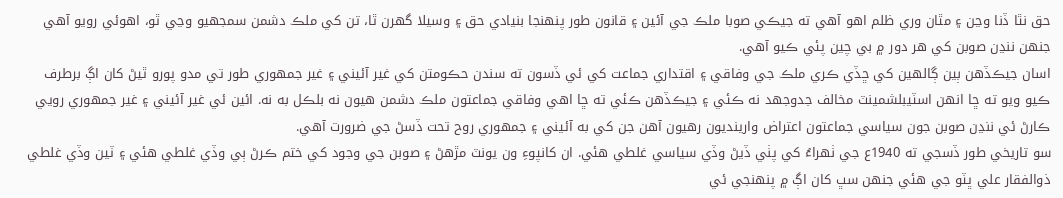حق نٿا ڏنا وڃن ۽ مٿان وري ظلم اهو آهي ته جيڪي صوبا ملڪ جي آئين ۽ قانون طور پنهنجا بنيادي حق ۽ وسيلا گهرن ٿا، تن کي ملڪ دشمن سمجهيو وڃي ٿو، اهوئي رويو آهي جنهن ننڍن صوبن کي هر دور ۾ بي چين پئي ڪيو آهي.
اسان جيڪڏهن ٻين ڳالهين کي ڇڏي ڪري ملڪ جي وفاقي ۽ اقتداري جماعت کي ئي ڏسون ته سندن حڪومتن کي غير آئيني ۽ غير جمهوري طور تي مدو پورو ٿيڻ کان اڳ برطرف ڪيو ويو ته ڇا انهن اسٽيبلشمينٽ مخالف جدوجهد نه ڪئي ۽ جيڪڏهن ڪئي ته ڇا اهي وفاقي جماعتون ملڪ دشمن هيون نه بلڪل به نه. ائين ئي غير آئيني ۽ غير جمهوري رويي ڪارڻ ئي ننڍن صوبن جون سياسي جماعتون اعتراض وارينديون رهيون آهن جن کي به آئيني ۽ جمهوري روح تحت ڏسڻ جي ضرورت آهي.
سو تاريخي طور ڏسجي ته 1940ع جي ٺهراءُ کي پٺي ڏيڻ وڏي سياسي غلطي هئي. ان کانپوءِ ون يونٽ مڙهڻ ۽ صوبن جي وجود کي ختم ڪرڻ ٻي وڏي غلطي هئي ۽ ٽين وڏي غلطي ذوالفقار علي ڀٽو جي هئي جنهن سڀ کان اڳ ۾ پنهنجي ئي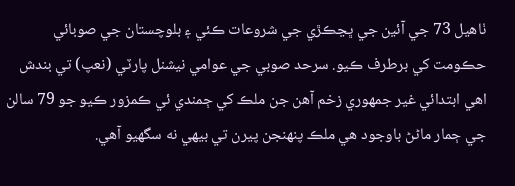ٺاهيل 73 جي آئين جي ڀڃڪڙي جي شروعات ڪئي ۽ بلوچستان جي صوبائي حڪومت کي برطرف ڪيو. سرحد صوبي جي عوامي نيشنل پارٽي (نعپ) تي بندش اهي ابتدائي غير جمهوري زخم آهن جن ملڪ کي ڄمندي ئي ڪمزور ڪيو جو 79 سالن جي ڄمار ماڻڻ باوجود هي ملڪ پنهنجن پيرن تي بيهي نه سگهيو آهي.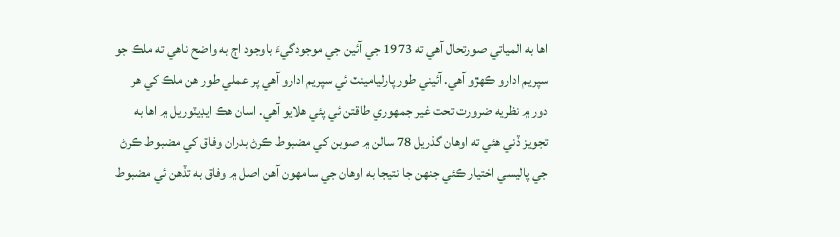اها به المياتي صورتحال آهي ته 1973 جي آئين جي موجودگيءَ باوجود اڄ به واضح ناهي ته ملڪ جو سپريم ادارو ڪهڙو آهي. آئيني طور پارليامينٽ ئي سپريم ادارو آهي پر عملي طور هن ملڪ کي هر دور ۾ نظريه ضرورت تحت غير جمهوري طاقتن ئي پئي هلايو آهي. اسان هڪ ايڊيٽوريل ۾ اها به تجويز ڏني هئي ته اوهان گذريل 78 سالن ۾ صوبن کي مضبوط ڪرڻ بدران وفاق کي مضبوط ڪرڻ جي پاليسي اختيار ڪئي جنهن جا نتيجا به اوهان جي سامهون آهن اصل ۾ وفاق به تڏهن ئي مضبوط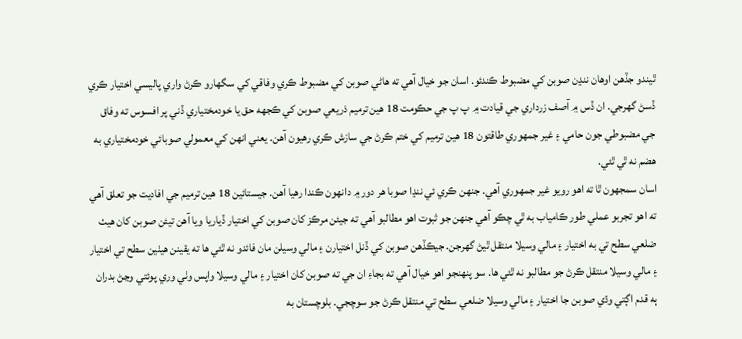ٿيندو جڏهن اوهان ننڍن صوبن کي مضبوط ڪندئو. اسان جو خيال آهي ته هاڻي صوبن کي مضبوط ڪري وفاقي کي سگهارو ڪرڻ واري پاليسي اختيار ڪري ڏسڻ گهرجي. ان ڏس ۾ آصف زرداري جي قيادت ۾ پ پ جي حڪومت 18 هين ترميم ذريعي صوبن کي ڪجهه حق يا خودمختياري ڏني پر افسوس ته وفاق جي مضبوطي جون حامي ۽ غير جمهوري طاقتون 18 هين ترميم کي ختم ڪرڻ جي سازش ڪري رهيون آهن. يعني انهن کي معمولي صوبائي خودمختياري به هضم نه ٿي ٿئي.
اسان سمجهون ٿا ته اهو رويو غير جمهوري آهي. جنهن ڪري ئي ننڍا صوبا هر دور ۾ دانهون ڪندا رهيا آهن. جيستائين 18 هين ترميم جي افاديت جو تعلق آهي ته اهو تجربو عملي طور ڪامياب به ٿي چڪو آهي جنهن جو ثبوت اهو مطالبو آهي ته جيئن مرڪز کان صوبن کي اختيار ڏياريا ويا آهن تيئن صوبن کان هيٺ ضلعي سطح تي به اختيار ۽ مالي وسيلا منتقل ٿيڻ گهرجن. جيڪڏهن صوبن کي ڏنل اختيارن ۽ مالي وسيلن مان فائدو نه ٿئي ها ته يقينن هيٺين سطح تي اختيار ۽ مالي وسيلا منتقل ڪرڻ جو مطالبو نه ٿئي ها. سو پنهنجو اهو خيال آهي ته بجاءِ ان جي ته صوبن کان اختيار ۽ مالي وسيلا واپس وٺي وري پوئتي وڃڻ بدران ٻه قدم اڳتي وڌي صوبن جا اختيار ۽ مالي وسيلا ضلعي سطح تي منتقل ڪرڻ جو سوچجي. بلوچستان به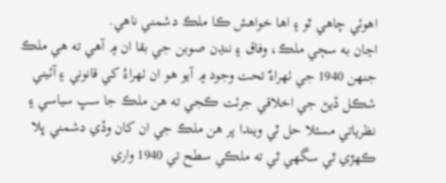اهوئي چاهي ٿو ۽ اها خواهش ڪا ملڪ دشمني ناهي.
اڃان به سڄي ملڪ، وفاق ۽ ننڍن صوبن جي بقا ان ۾ آهي ته هي ملڪ جنهن 1940 جي ٺهراءٌ تحت وجود ۾ آيو هو ان ٺهراءُ کي قانوني ۽ آئيني شڪل ڏيڻ جي اخلاقي جرئت ڪجي ته هن ملڪ جا سڀ سياسي ۽ نظرياتي مسئلا حل ٿي ويندا پر هن ملڪ جي ان کان وڏي دشمني ڀلا ڪهڙي ٿي سگهي ٿي ته ملڪي سطح تي 1940 واري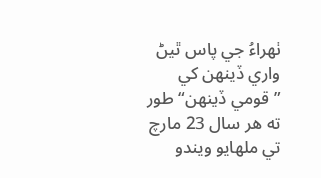ٺهراءُ جي پاس ٿيڻ واري ڏينهن کي ”قومي ڏينهن“ طور ته هر سال 23 مارچ تي ملهايو ويندو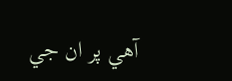آهي پر ان جي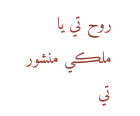روح تي يا ملڪي منشور تي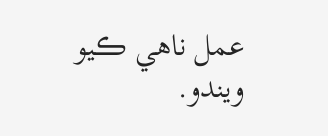عمل ناهي ڪيو ويندو.